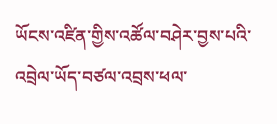ཡོངས་འཛིན་གྱིས་འཚོལ་བཤེར་བྱས་པའི་འབྲེལ་ཡོད་བཙལ་འབྲས་ཕལ་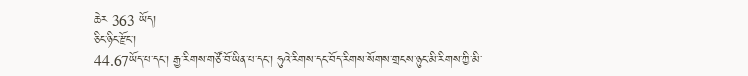ཆེར 363 ཡོད།
ཅིང་ཉིང་རྫོང་།
44.67ཡོད་པ་དང་། རྒྱ་རིགས་གཙོ་བོ་ཡིན་པ་དང་། ཧུའེ་རིགས་དང་བོད་རིགས་སོགས་གྲངས་ཉུང་མི་རིགས་ཀྱི་མི་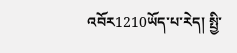འབོར1210ཡོད་པ་རེད། སྤྱི་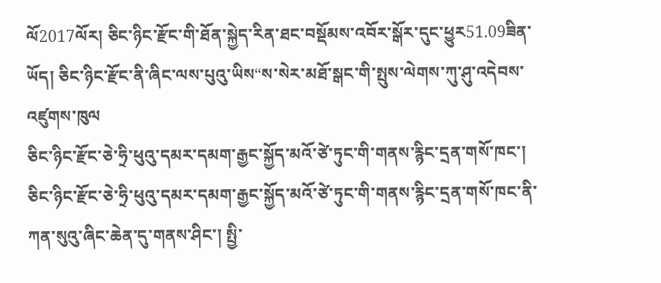ལོ2017ལོར། ཅིང་ཉིང་རྫོང་གི་ཐོན་སྐྱེད་རིན་ཐང་བསྡོམས་འབོར་སྒོར་དུང་ཕྱུར51.09ཟིན་ཡོད། ཅིང་ཉིང་རྫོང་ནི་ཞིང་ལས་པུའུ་ཡིས“ས་སེར་མཐོ་སྒང་གི་སྤུས་ལེགས་ཀུ་ཤུ་འདེབས་འཛུགས་ཁུལ
ཅིང་ཉིང་རྫོང་ཅེ་ཧྲི་ཕུའུ་དམར་དམག་རྒྱང་སྐྱོད་མའོ་ཙེ་ཏུང་གི་གནས་རྙིང་དྲན་གསོ་ཁང་།
ཅིང་ཉིང་རྫོང་ཅེ་ཧྲི་ཕུའུ་དམར་དམག་རྒྱང་སྐྱོད་མའོ་ཙེ་ཏུང་གི་གནས་རྙིང་དྲན་གསོ་ཁང་ནི་ཀན་སུའུ་ཞིང་ཆེན་དུ་གནས་ཤིང་། སྤྱི་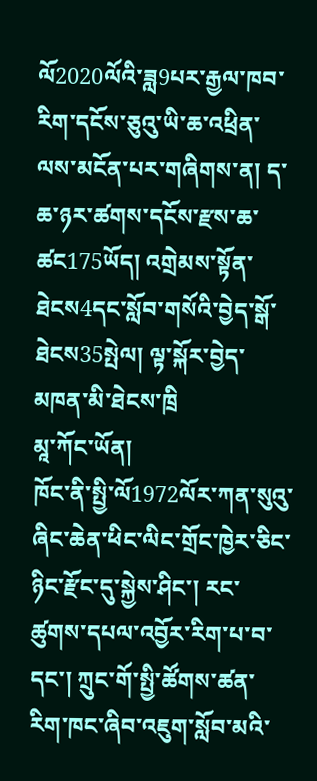ལོ2020ལོའི་ཟླ9པར་རྒྱལ་ཁབ་རིག་དངོས་ཅུའུ་ཡི་ཆ་འཕྲིན་ལས་མངོན་པར་གཞིགས་ན། ད་ཆ་ཉར་ཚགས་དངོས་རྫས་ཆ་ཚང175ཡོད། འགྲེམས་སྟོན་ཐེངས4དང་སློབ་གསོའི་བྱེད་སྒོ་ཐེངས35སྤེལ། ལྟ་སྐོར་བྱེད་མཁན་མི་ཐེངས་ཁྲི
མཱ་ཀོང་ཡོན།
ཁོང་ནི་སྤྱི་ལོ1972ལོར་ཀན་སུའུ་ཞིང་ཆེན་ཕིང་ལིང་གྲོང་ཁྱེར་ཅིང་ཉིང་རྫོང་དུ་སྐྱེས་ཤིང་། རང་ཚུགས་དཔལ་འབྱོར་རིག་པ་བ་དང་། ཀྲུང་གོ་སྤྱི་ཚོགས་ཚན་རིག་ཁང་ཞིབ་འཇུག་སློབ་མའི་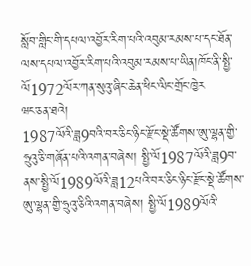སློབ་གླིང་གི་དཔལ་འབྱོར་རིག་པའི་འབུམ་རམས་པ་དང་ཐོན་ལས་དཔལ་འབྱོར་རིག་པའི་འབུམ་རམས་པ་ཡིན།ཁོང་ནི་སྤྱི་ལོ1972ལོར་ཀན་སུའུ་ཞིང་ཆེན་ཕིང་ལིང་གྲོང་ཁྱེར
ཝང་ཅན་ཐའེ།
1987ལོའི་ཟླ9བའི་བར་ཅིང་ཉིང་རྫོང་སྡེ་ཚོགས་ཨུ་ལྷན་གྱི་ཧྲུའུ་ཅི་གཞོན་པའི་འགན་བཞེས། སྤྱི་ལོ1987ལོའི་ཟླ9བ་ནས་སྤྱི་ལོ1989ལོའི་ཟླ12པའི་བར་ཅིང་ཉིང་རྫོང་སྡེ་ཚོགས་ཨུ་ལྷན་གྱི་ཧྲུའུ་ཅིའི་འགན་བཞེས། སྤྱི་ལོ1989ལོའི་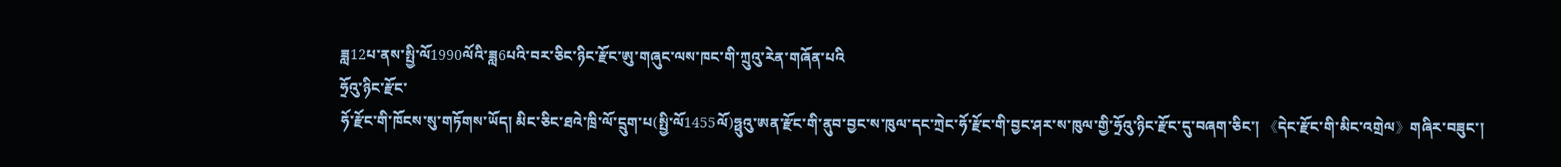ཟླ12པ་ནས་སྤྱི་ལོ1990ལོའི་ཟླ6པའི་བར་ཅིང་ཉིང་རྫོང་ཨུ་གཞུང་ལས་ཁང་གི་ཀྲུའུ་རེན་གཞོན་པའི
ཧྲོའུ་ཉིང་རྫོང་
ཧོ་རྫོང་གི་ཁོངས་སུ་གཏོགས་ཡོད། མིང་ཅིང་ཐའེ་ཁྲི་ལོ་དྲུག་པ(སྤྱི་ལོ1455ལོ)ཧྥུའུ་ཨན་རྫོང་གི་ནུབ་བྱང་ས་ཁུལ་དང་ཀྲེང་ཧོ་རྫོང་གི་བྱང་ཤར་ས་ཁུལ་གྱི་ཧྲོའུ་ཉིང་རྫོང་དུ་བཞག་ཅིང་། 《དེང་རྫོང་གི་མིང་འགྲེལ》གཞིར་བཟུང་།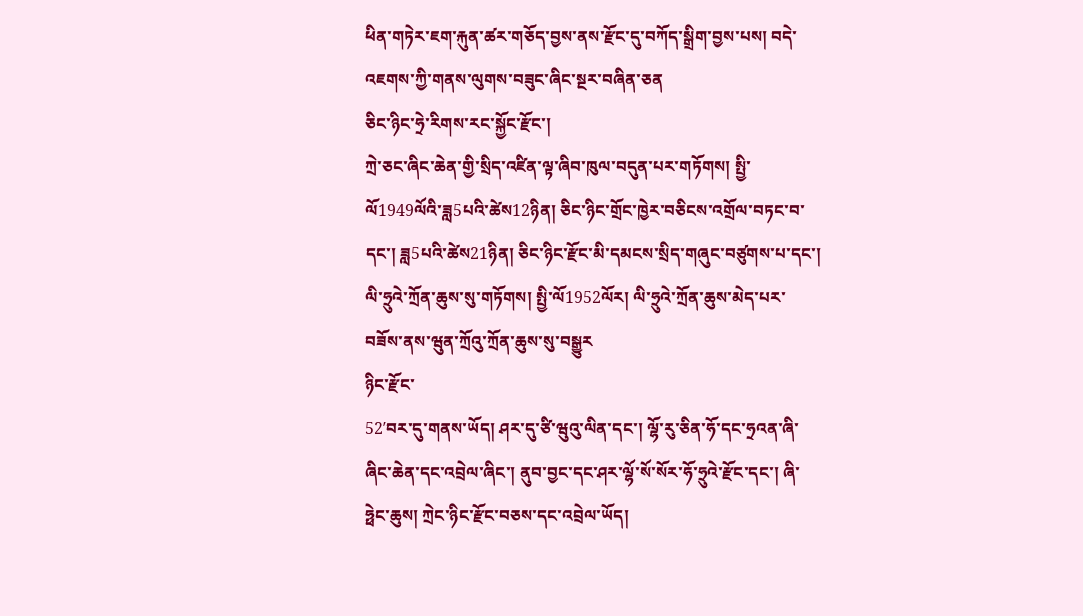ཕིན་གཏེར་ཇག་རྐུན་ཚར་གཅོད་བྱས་ནས་རྫོང་དུ་བཀོད་སྒྲིག་བྱས་པས། བདེ་འཇགས་ཀྱི་གནས་ལུགས་བཟུང་ཞིང་སྔར་བཞིན་ཅན
ཅིང་ཉིང་ཧྲེ་རིགས་རང་སྐྱོང་རྫོང་།
ཀྲེ་ཅང་ཞིང་ཆེན་གྱི་སྲིད་འཛིན་ལྟ་ཞིབ་ཁུལ་བདུན་པར་གཏོགས། སྤྱི་ལོ1949ལོའི་ཟླ5པའི་ཚེས12ཉིན། ཅིང་ཉིང་གྲོང་ཁྱེར་བཅིངས་འགྲོལ་བཏང་བ་དང་། ཟླ5པའི་ཚེས21ཉིན། ཅིང་ཉིང་རྫོང་མི་དམངས་སྲིད་གཞུང་བཙུགས་པ་དང་། ལི་ཧྲུའེ་ཀྲོན་ཆུས་སུ་གཏོགས། སྤྱི་ལོ1952ལོར། ལི་ཧྲུའེ་ཀྲོན་ཆུས་མེད་པར་བཟོས་ནས་ཝུན་ཀྲོའུ་ཀྲོན་ཆུས་སུ་བསྒྱུར
ཉིང་རྫོང་
52′བར་དུ་གནས་ཡོད། ཤར་དུ་ཙི་ཝུའུ་ལིན་དང་། ལྷོ་རུ་ཅིན་ཧོ་དང་ཧྲའན་ཞི་ཞིང་ཆེན་དང་འབྲེལ་ཞིང་། ནུབ་བྱང་དང་ཤར་ལྷོ་སོ་སོར་ཧོ་ཧྲུའེ་རྫོང་དང་། ཞི་ཧྥེང་ཆུས། ཀྲེང་ཉིང་རྫོང་བཅས་དང་འབྲེལ་ཡོད།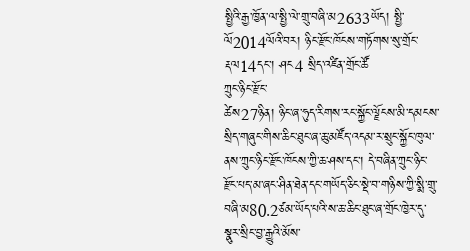སྤྱིའི་རྒྱ་ཁྱོན་ལ་སྤྱི་ལེ་གྲུ་བཞི་མ2633ཡོད། སྤྱི་ལོ2014ལོའི་བར། ཉིང་རྫོང་ཁོངས་གཏོགས་སུ་གྲོང་རྡལ14དང་། ཤང4 སྲིད་འཛིན་གྲོང་ཚོ
ཀྲུང་ཉིང་རྫོང་
ཚེས27ཉིན། ཉིང་ཞ་ཧུད་རིགས་རང་སྐྱོང་ལྗོངས་མི་དམངས་སྲིད་གཞུང་གིས་ཆིང་ཐུང་ཞ་ཆུ་མཛོད་འདམ་ར་སྲུང་སྐྱོང་ཁུལ་ནས་ཀྲུང་ཉིང་རྫོང་ཁོངས་ཀྱི་ཆ་ཤས་དང་། དེ་བཞིན་ཀྲུང་ཉིང་རྫོང་པད་མ་ཞང་ཤིན་ཐེན་དང་གཡོད་ཅིང་སྡེ་བ་གཉིས་ཀྱི་སྨི་གྲུ་བཞི་མ80.2ཙམ་ཡོད་པའི་ས་ཆ་ཆིང་ཐུང་ཞ་གྲོང་ཁྱེར་དུ་སྣུར་སྲིང་བྱ་རྒྱུའི་མོས་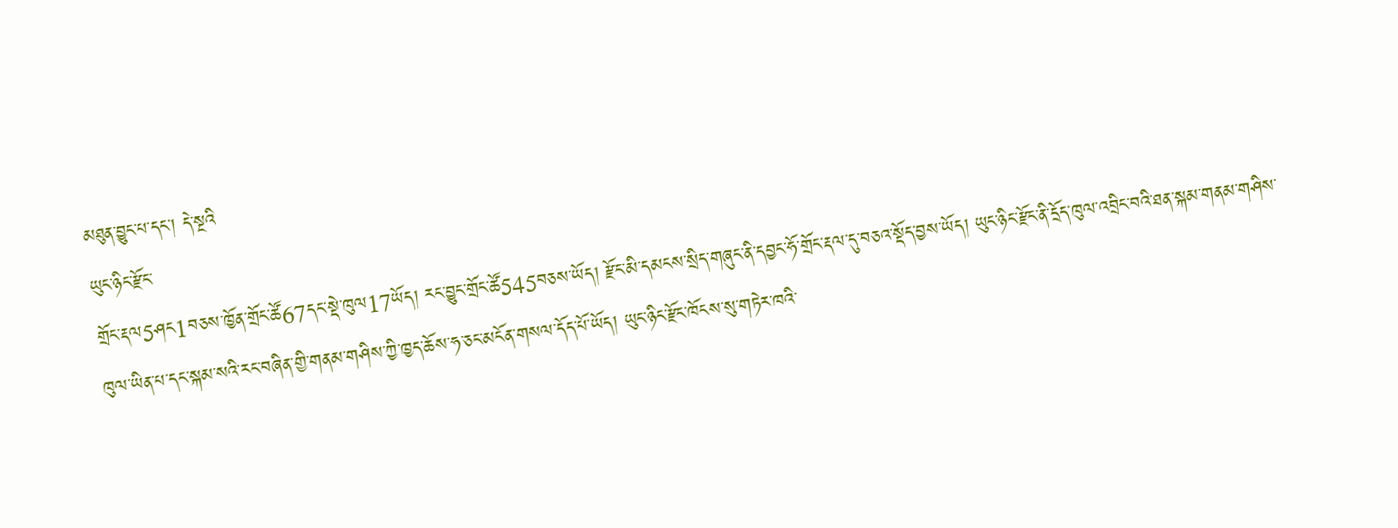མཐུན་བྱུང་པ་དང་། དེ་སྔའི
ཡུང་ཉིང་རྫོང་
གྲོང་རྡལ5ཤང1བཅས་ཁྱོན་གྲོང་ཚོ67དང་སྡེ་ཁུལ17ཡོད། རང་བྱུང་གྲོང་ཚོ545བཅས་ཡོད། རྫོང་མི་དམངས་སྲིད་གཞུང་ནི་དབྱང་ཧོ་གྲོང་རྡལ་དུ་བཅའ་སྡོད་བྱས་ཡོད། ཡུང་ཉིང་རྫོང་ནི་དྲོད་ཁུལ་འབྲིང་བའི་ཐན་སྐམ་གནམ་གཤིས་ཁུལ་ཡིན་པ་དང་སྐམ་སའི་རང་བཞིན་གྱི་གནམ་གཤིས་ཀྱི་ཁྱད་ཆོས་ཧ་ཅང་མངོན་གསལ་དོད་པོ་ཡོད། ཡུང་ཉིང་རྫོང་ཁོངས་སུ་གཏེར་ཁའི་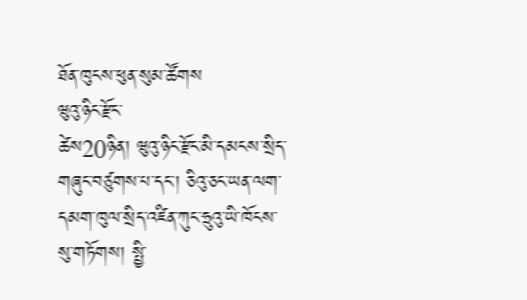ཐོན་ཁུངས་ཕུན་སུམ་ཚོགས
ཝུའུ་ཉིང་རྫོང་
ཚེས20ཉིན། ཝུའུ་ཉིང་རྫོང་མི་དམངས་སྲིད་གཞུང་བཙུགས་པ་དང་། ཅིའུ་ཅང་ཡན་ལག་དམག་ཁུལ་སྲིད་འཛིན་ཀུང་ཧྲུའུ་ཡི་ཁོངས་སུ་གཏོགས། སྤྱི་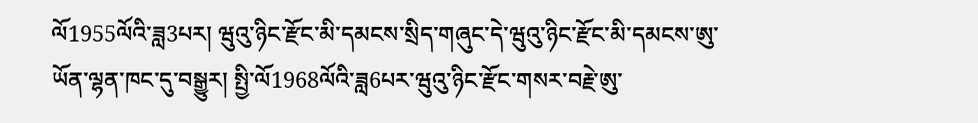ལོ1955ལོའི་ཟླ3པར། ཝུའུ་ཉིང་རྫོང་མི་དམངས་སྲིད་གཞུང་དེ་ཝུའུ་ཉིང་རྫོང་མི་དམངས་ཨུ་ཡོན་ལྷན་ཁང་དུ་བསྒྱུར། སྤྱི་ལོ1968ལོའི་ཟླ6པར་ཝུའུ་ཉིང་རྫོང་གསར་བརྗེ་ཨུ་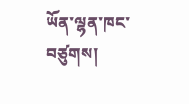ཡོན་ལྷན་ཁང་བཙུགས།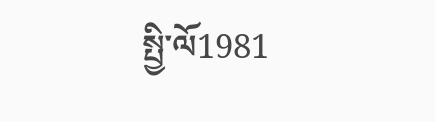སྤྱི་ལོ1981